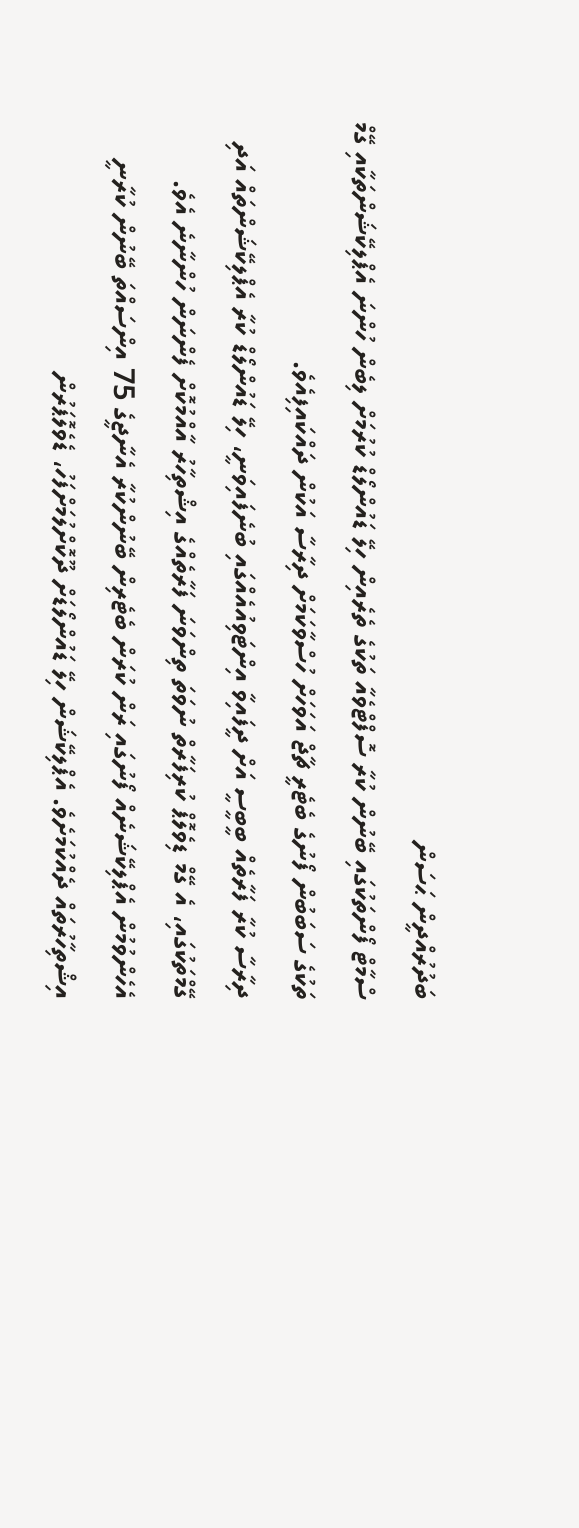ބަދުރުއްދީން ޙަސަން
ސްމާޓް ފޯންތަކުގައި ބޭނުން ކުރާ ސޮފްޓްވެއާ ތަކުގެ ތެރެއިން ހިލޭ ޑައުންލޯޑް ކުރުމަށް ލިބެން ހުންނަ އެޕްލިކޭޝަންތަކާއި ގޭމް ތަކުގެ ސަބަބުން ފޯނުގެ ބެޓެރީ ޗާޖް އަވަހަށް ހުސްވާކަމަށް ދިރާސާ އަކުން ދައްކައިފިއެވެ.
ދިރާސާ ކުރާ ފަރާތެއް ބީބީސީ އަށް ދީފައިވާ އިންޓަވިއުއެއްގައި ބުނެފައިވަނީ، ހިލޭ ޑައުންލޯޑް ކުރާ އެޕްލިކޭޝަންތައް އަދި ގޭމްތަކުގައި، އެ ގޭމް ޑިވެލޮޕް ކުރިފަރާތް ނުވަތަ ތިންވަނަ ފަރާތެއްގެ އިޝްތިހާރު އާއްމުކޮށް ފެންނަން ހުންނާނެ އެވެ. އެހެންވުމުން އެޕްލިކޭޝަނެއް ފޯނުގައި ރަން ކުރަން ބެޓެރިން ބޭނުންކުރާ އެނާޖީގެ 75 އިންސައްތަ ބޭނުން ކުރާނީ އިޝްތިހާރުތައް ދެއްކުމަށެވެ. އެޕްލިކޭޝަން ހިލޭ ޑައުންލޯޑަށް ދޫކޮށްލުމަށްފަހު، ޑެވެލޮޕަރުން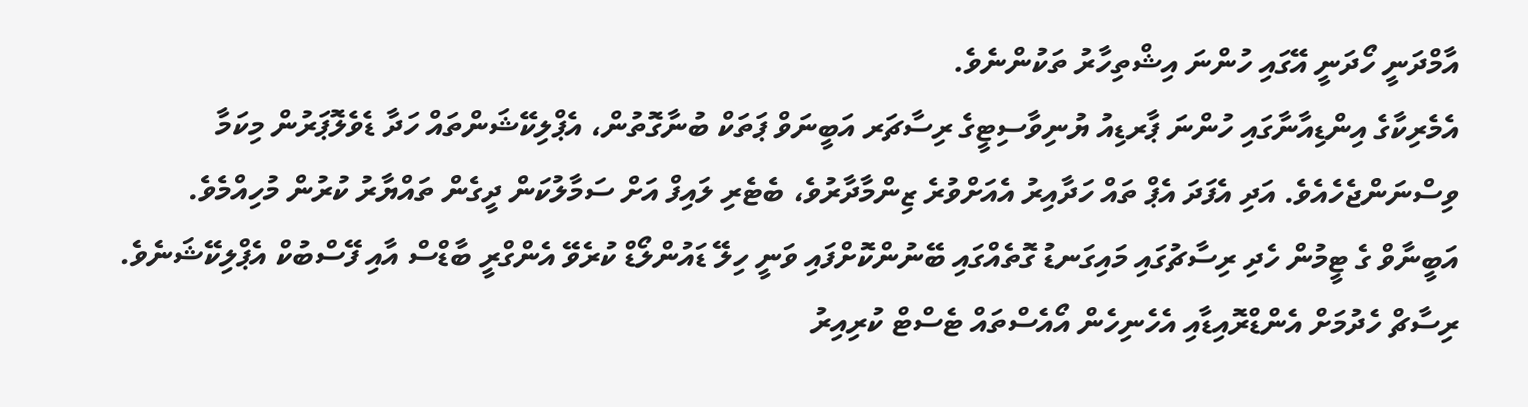އާމްދަނީ ހޯދަނީ އޭގައި ހުންނަ އިޝްތިހާރު ތަކުންނެވެ.
އެމެރިކާގެ އިންޑިއާނާގައި ހުންނަ ޕާރޑިއު ޔުނިވާސިޓީގެ ރިސާޗަރ އަބީނަވް ޕަތަކް ބުނާގޮތުން، އެޕްލިކޭޝަންތައް ހަދާ ޑެވެލޮޕަރުން މިކަމާ ވިސްނަންޖެހެއެވެ. އަދި އެފަދަ އެޕް ތައް ހަދާއިރު އެއަށްވުރެ ޒިންމާދާރުވެ، ބެޓެރި ލައިފް އަށް ސަމާލުކަން ދީގެން ތައްޔާރު ކުރުން މުހިއްމެވެ.
އަބީނާވް ގެ ޓީމުން ހެދި ރިސާޗުގައި މައިގަނޑު ގޮތެއްގައި ބޭނުންކޮށްފައި ވަނީ ހިލޭ ޑައުންލޯޑް ކުރެވޭ އެންގްރީ ބާޑްސް އާއި ފޭސްބުކް އެޕްލިކޭޝަނެވެ. ރިސާޗް ހެދުމަށް އެންޑްރޮއިޑާއި އެހެނިހެން އޯއެސްތައް ޓެސްޓް ކުރިއިރު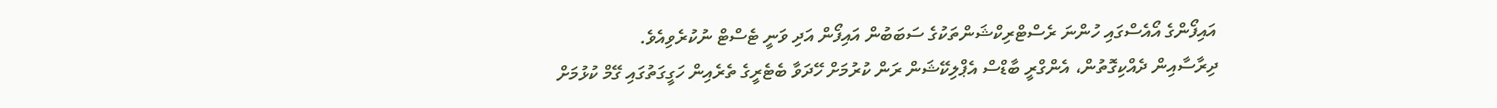އައިފޯންގެ އޯއެސްގައި ހުންނަ ރެސްޓްރިކްޝަންތަކުގެ ސަބަބުން އައިފޯން އަދި ވަނީ ޓެސްޓް ނުކުރެވިއެވެ.
ދިރާސާއިން ދެއްކިގޮތުން، އެންގްރީ ބާޑްސް އެޕްލިކޭޝަން ރަން ކުރުމަށް ހޭދަވާ ބެޓެރީގެ ތެރެއިން ހަގީގަތުގައި ގޭމް ކުޅުމަށް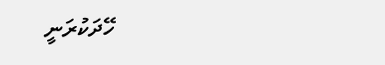ހޭދަކުރަނީ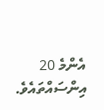އެންމެ 20 އިންސައްތައެވެ.